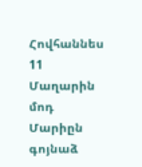Հովհաննես
11 Մաղարին մոդ Մարիըն գոյնաձ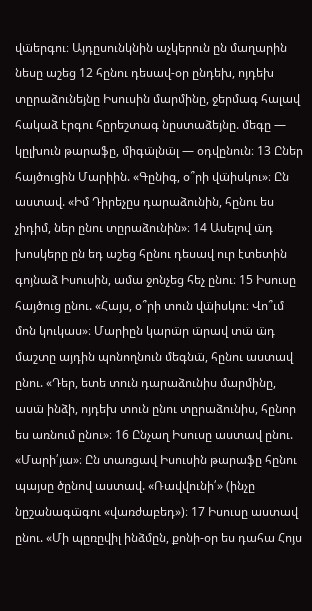վա̈երգու։ Այդըսունկնին աչկերուն ըն մաղարին նեսը աշեց 12 հընու դեսավ-օր ընդեխ, ոյդեխ տըրաձունեյնը Իսուսին մարմինը, ջերմագ հալավ հակաձ էրգու հըրեշտագ նըստաձեյնը. մեգը — կըլխուն թարաֆը, միգա̈լնա̈լ — օդվընուն։ 13 Ըներ հայծուցին Մարիին. «Գընիգ, օ՞րի վա̈իսկու»։ Ըն աստավ. «Իմ Դիրեչըս դարաձունին, հընու ես չիդիմ, ներ ընու տըրաձունին»։ 14 Ասելով ա̈դ խոսկերը ըն եդ աշեց հընու դեսավ ուր էտետին գոյնաձ Իսուսին, ամա ջոնչեց հեչ ընու։ 15 Իսուսը հայծուց ընու. «Հայս, օ՞րի տուն վա̈իսկու։ Վո՞ւմ մոն կուկաս»։ Մարիըն կարա̈ր ա̈րավ տա̈ ա̈դ մաշտը այդին պոնողնուն մեգնա̈, հընու աստավ ընու. «Դեր, ետե տուն դարաձունիս մարմինը, ասա̈ ինձի, ոյդեխ տուն ընու տըրաձունիս, հընոր ես առնում ընու»։ 16 Ընչաղ Իսուսը աստավ ընու. «Մարի՛յա»։ Ըն տառցավ Իսուսին թարաֆը հընու պայսը ծընով աստավ. «Ռավվունի՛» (ինչը նըշանագա̈գու «վառժաբեդ»)։ 17 Իսուսը աստավ ընու. «Մի պըռըվիլ ինձմըն, քոնի-օր ես դահա Հոյս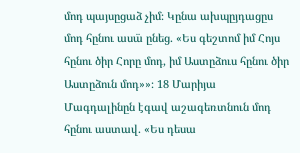մոդ պայսըցաձ չիմ։ Կընա ախպըյդացըս մոդ հընու ասա̈ ընեց. «Ես գեշտոմ իմ Հոյս հընու ծիր Հորը մոդ, իմ Աստըձուս հընու ծիր Աստըձուն մոդ»»։ 18 Մարիյա Մագդալինըն էգավ աշագեռտնուն մոդ հընու աստավ. «Ես դեսա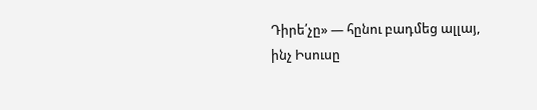Դիրե՛չը» — հընու բադմեց ալլայ, ինչ Իսուսը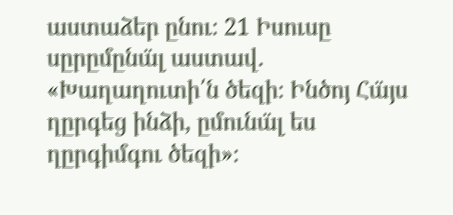աստաձեր ընու։ 21 Իսուսը սըրըմընա̈լ աստավ. «Խաղաղուտի՛ն ծեզի։ Ինծոյ Հա̈յս ղըրգեց ինձի, ըմունա̈լ ես ղըրգիմգու ծեզի»։